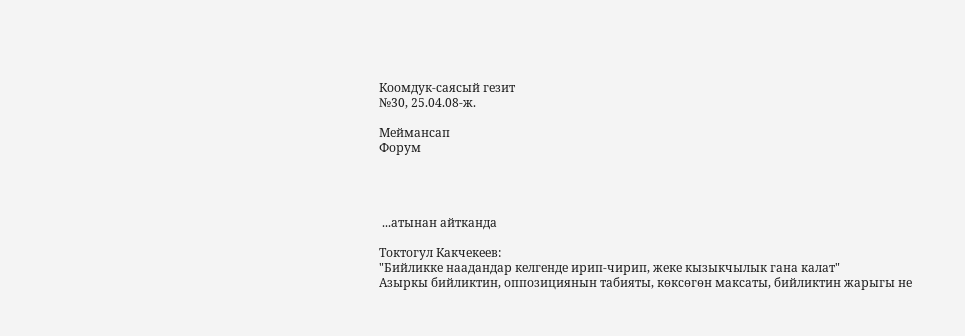Коомдук-саясый гезит
№30, 25.04.08-ж.

Меймансап
Форум




 ...атынан айтканда

Токтогул Какчекеев:
"Бийликке наадандар келгенде ирип-чирип, жеке кызыкчылык гана калат"
Азыркы бийликтин, оппозициянын табияты, көксөгөн максаты, бийликтин жарыгы не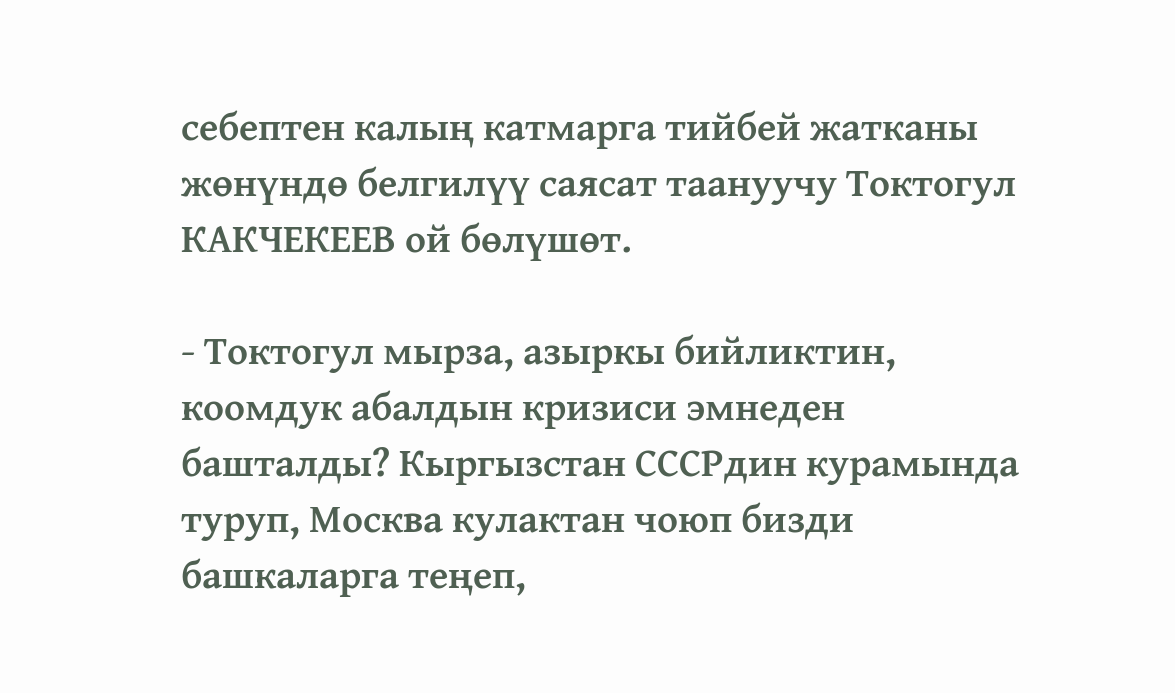себептен калың катмарга тийбей жатканы жөнүндө белгилүү саясат таануучу Токтогул КАКЧЕКЕЕВ ой бөлүшөт.

- Токтогул мырза, азыркы бийликтин, коомдук абалдын кризиси эмнеден башталды? Кыргызстан СССРдин курамында туруп, Москва кулактан чоюп бизди башкаларга теңеп,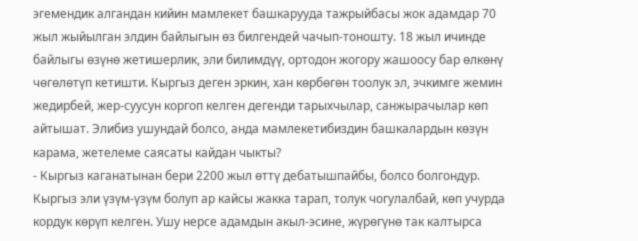эгемендик алгандан кийин мамлекет башкарууда тажрыйбасы жок адамдар 70 жыл жыйылган элдин байлыгын өз билгендей чачып-тоношту. 18 жыл ичинде байлыгы өзүнө жетишерлик, эли билимдүү, ортодон жогору жашоосу бар өлкөнү чөгөлөтүп кетишти. Кыргыз деген эркин, хан көрбөгөн тоолук эл, эчкимге жемин жедирбей, жер-суусун коргоп келген дегенди тарыхчылар, санжырачылар көп айтышат. Элибиз ушундай болсо, анда мамлекетибиздин башкалардын көзүн карама, жетелеме саясаты кайдан чыкты?
- Кыргыз каганатынан бери 2200 жыл өттү дебатышпайбы, болсо болгондур. Кыргыз эли үзүм-үзүм болуп ар кайсы жакка тарап, толук чогулалбай, көп учурда кордук көрүп келген. Ушу нерсе адамдын акыл-эсине, жүрөгүнө так калтырса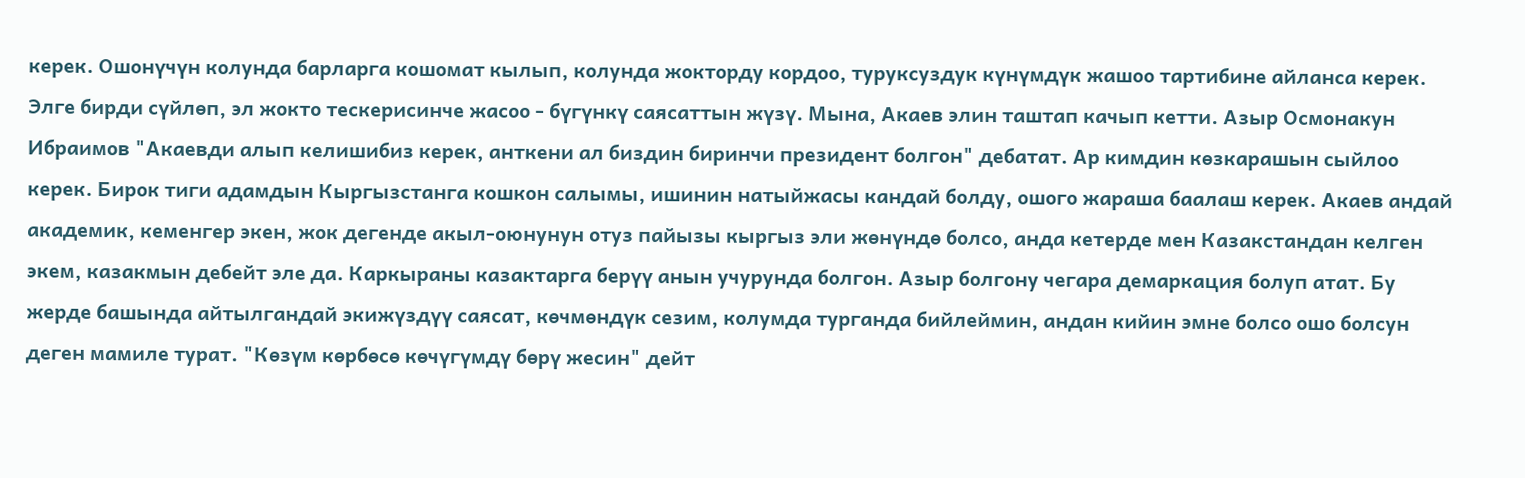керек. Ошонүчүн колунда барларга кошомат кылып, колунда жокторду кордоо, туруксуздук күнүмдүк жашоо тартибине айланса керек. Элге бирди сүйлөп, эл жокто тескерисинче жасоо - бүгүнкү саясаттын жүзү. Мына, Акаев элин таштап качып кетти. Азыр Осмонакун Ибраимов "Акаевди алып келишибиз керек, анткени ал биздин биринчи президент болгон" дебатат. Ар кимдин көзкарашын сыйлоо керек. Бирок тиги адамдын Кыргызстанга кошкон салымы, ишинин натыйжасы кандай болду, ошого жараша баалаш керек. Акаев андай академик, кеменгер экен, жок дегенде акыл-оюнунун отуз пайызы кыргыз эли жөнүндө болсо, анда кетерде мен Казакстандан келген экем, казакмын дебейт эле да. Каркыраны казактарга берүү анын учурунда болгон. Азыр болгону чегара демаркация болуп атат. Бу жерде башында айтылгандай экижүздүү саясат, көчмөндүк сезим, колумда турганда бийлеймин, андан кийин эмне болсо ошо болсун деген мамиле турат. "Көзүм көрбөсө көчүгүмдү бөрү жесин" дейт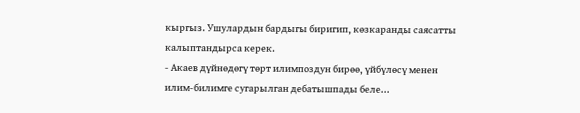кыргыз. Ушулардын бардыгы биригип, көзкаранды саясатты калыптандырса керек.
- Акаев дүйнөдөгү төрт илимпоздун бирөө, үйбүлөсү менен илим-билимге сугарылган дебатышпады беле...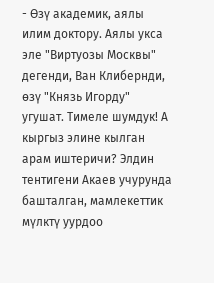- Өзү академик, аялы илим доктору. Аялы укса эле "Виртуозы Москвы" дегенди, Ван Клибернди, өзү "Князь Игорду" угушат. Тимеле шумдук! А кыргыз элине кылган арам иштеричи? Элдин тентигени Акаев учурунда башталган, мамлекеттик мүлктү уурдоо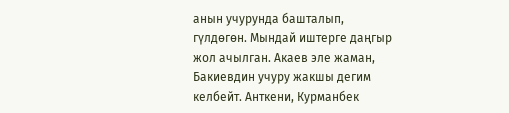анын учурунда башталып, гүлдөгөн. Мындай иштерге даңгыр жол ачылган. Акаев эле жаман, Бакиевдин учуру жакшы дегим келбейт. Анткени, Курманбек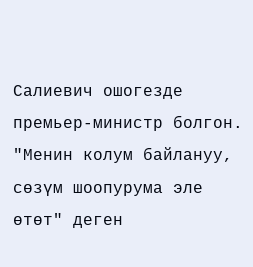Салиевич ошогезде премьер-министр болгон. "Менин колум байлануу, сөзүм шоопурума эле өтөт" деген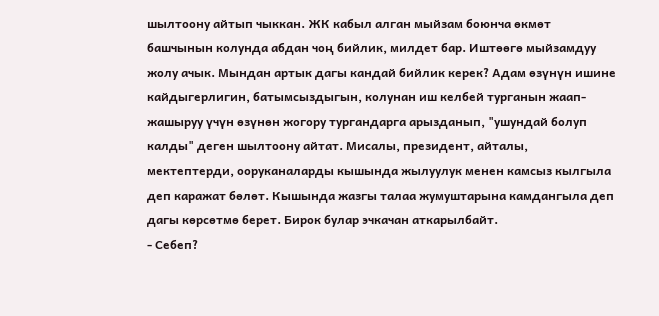шылтоону айтып чыккан. ЖК кабыл алган мыйзам боюнча өкмөт башчынын колунда абдан чоң бийлик, милдет бар. Иштөөгө мыйзамдуу жолу ачык. Мындан артык дагы кандай бийлик керек? Адам өзүнүн ишине кайдыгерлигин, батымсыздыгын, колунан иш келбей турганын жаап-жашыруу үчүн өзүнөн жогору тургандарга арызданып, "ушундай болуп калды" деген шылтоону айтат. Мисалы, президент, айталы, мектептерди, ооруканаларды кышында жылуулук менен камсыз кылгыла деп каражат бөлөт. Кышында жазгы талаа жумуштарына камдангыла деп дагы көрсөтмө берет. Бирок булар эчкачан аткарылбайт.
- Себеп?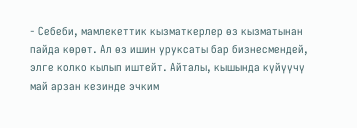- Себеби, мамлекеттик кызматкерлер өз кызматынан пайда көрөт. Ал өз ишин уруксаты бар бизнесмендей, элге колко кылып иштейт. Айталы, кышында күйүүчү май арзан кезинде эчким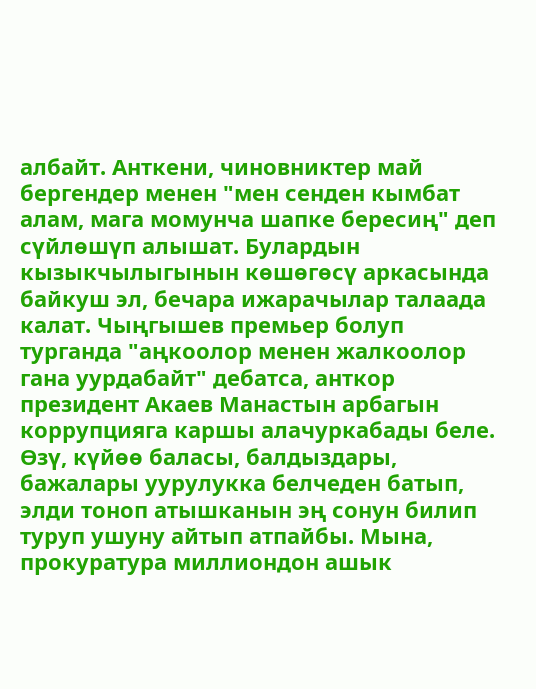албайт. Анткени, чиновниктер май бергендер менен "мен сенден кымбат алам, мага момунча шапке бересиң" деп сүйлөшүп алышат. Булардын кызыкчылыгынын көшөгөсү аркасында байкуш эл, бечара ижарачылар талаада калат. Чыңгышев премьер болуп турганда "аңкоолор менен жалкоолор гана уурдабайт" дебатса, анткор президент Акаев Манастын арбагын коррупцияга каршы алачуркабады беле. Өзү, күйөө баласы, балдыздары, бажалары уурулукка белчеден батып, элди тоноп атышканын эң сонун билип туруп ушуну айтып атпайбы. Мына, прокуратура миллиондон ашык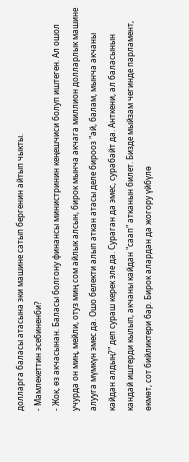долларга баласы атасына эки машине сатып бергенин айтып чыкты.
- Мамлекеттин эсебиненби?
- Жок, өз акчасынан. Баласы болгону финансы министринин кеңешчиси болуп иштеген. Ал ошол учурда он миң, мейли, отуз миң сом айлык алсын, бирок мынча акчага миллион долларлык машине алууга мүмкүн эмес да. Ошо белекти алып аткан атасы деле бирооз "ай, балам, мынча акчаны кайдан алдың?" деп сураш керек эле да. Сураган да эмес, сурабайт да. Анткени, ал баласынын кандай иштерди кылып, акчаны кайдан "саап" атканын билет. Бизде мыйзам чегинде парламент, өкмөт, сот бийликтери бар. Бирок алардан да жогору үйбүлө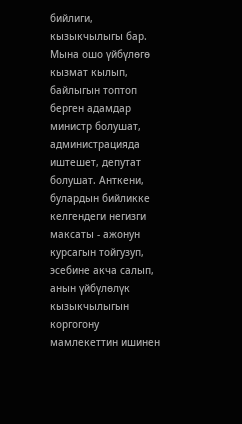бийлиги, кызыкчылыгы бар. Мына ошо үйбүлөгө кызмат кылып, байлыгын топтоп берген адамдар министр болушат, администрацияда иштешет, депутат болушат. Анткени, булардын бийликке келгендеги негизги максаты - ажонун курсагын тойгузуп, эсебине акча салып, анын үйбүлөлүк кызыкчылыгын коргогону мамлекеттин ишинен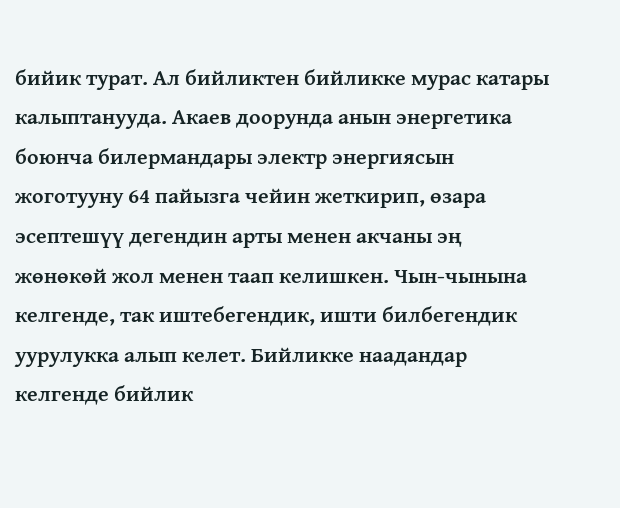бийик турат. Ал бийликтен бийликке мурас катары калыптанууда. Акаев доорунда анын энергетика боюнча билермандары электр энергиясын жоготууну 64 пайызга чейин жеткирип, өзара эсептешүү дегендин арты менен акчаны эң жөнөкөй жол менен таап келишкен. Чын-чынына келгенде, так иштебегендик, ишти билбегендик уурулукка алып келет. Бийликке наадандар келгенде бийлик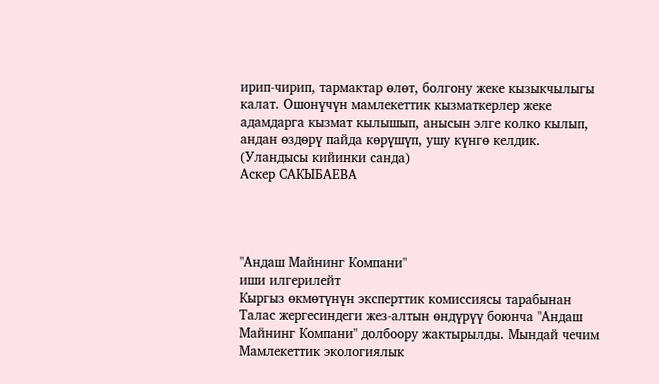ирип-чирип, тармактар өлөт, болгону жеке кызыкчылыгы калат. Ошонүчүн мамлекеттик кызматкерлер жеке адамдарга кызмат кылышып, анысын элге колко кылып, андан өздөрү пайда көрүшүп, ушу күнгө келдик.
(Уландысы кийинки санда)
Аскер САКЫБАЕВА




"Андаш Майнинг Компани"
иши илгерилейт
Кыргыз өкмөтүнүн эксперттик комиссиясы тарабынан Талас жергесиндеги жез-алтын өндүрүү боюнча "Андаш Майнинг Компани" долбоору жактырылды. Мындай чечим Мамлекеттик экологиялык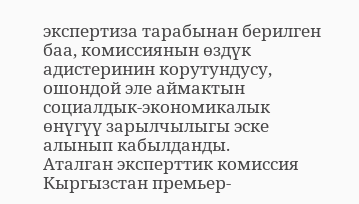экспертиза тарабынан берилген баа, комиссиянын өздүк адистеринин корутундусу, ошондой эле аймактын социалдык-экономикалык өнүгүү зарылчылыгы эске алынып кабылданды.
Аталган эксперттик комиссия Кыргызстан премьер-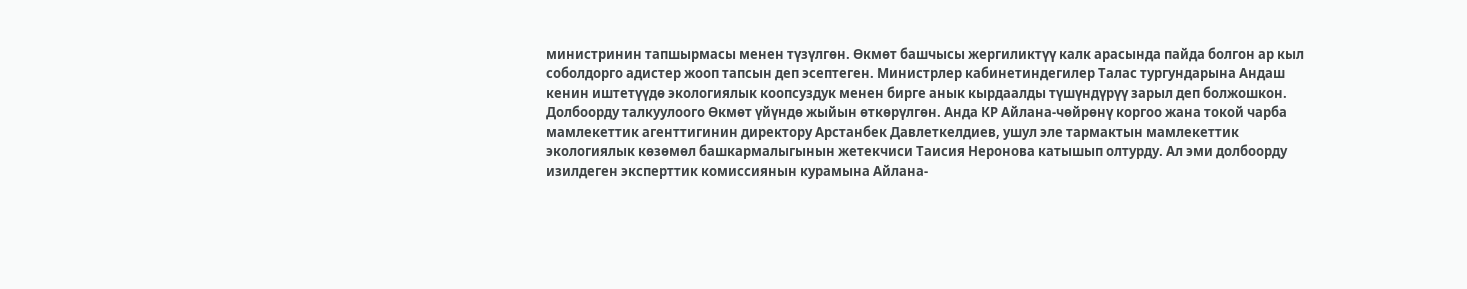министринин тапшырмасы менен түзүлгөн. Өкмөт башчысы жергиликтүү калк арасында пайда болгон ар кыл соболдорго адистер жооп тапсын деп эсептеген. Министрлер кабинетиндегилер Талас тургундарына Андаш кенин иштетүүдө экологиялык коопсуздук менен бирге анык кырдаалды түшүндүрүү зарыл деп болжошкон.
Долбоорду талкуулоого Өкмөт үйүндө жыйын өткөрүлгөн. Анда КР Айлана-чөйрөнү коргоо жана токой чарба мамлекеттик агенттигинин директору Арстанбек Давлеткелдиев, ушул эле тармактын мамлекеттик экологиялык көзөмөл башкармалыгынын жетекчиси Таисия Неронова катышып олтурду. Ал эми долбоорду изилдеген эксперттик комиссиянын курамына Айлана-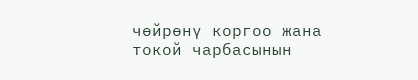чөйрөнү коргоо жана токой чарбасынын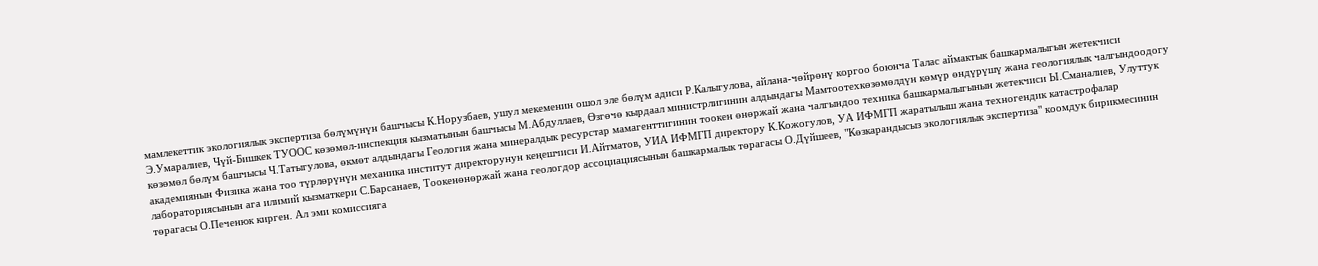мамлекеттик экологиялык экспертиза бөлүмүнүн башчысы К.Норузбаев, ушул мекеменин ошол эле бөлүм адиси Р.Калыгулова, айлана-чөйрөнү коргоо боюнча Талас аймактык башкармалыгын жетекчиси Э.Умаралиев, Чүй-Бишкек ТУООС көзөмөл-инспекция кызматынын башчысы М.Абдуллаев, Өзгөчө кырдаал министрлигинин алдындагы Мамтоотехкөзөмөлдүн көмүр өндүрүшү жана геологиялык чалгындоодогу көзөмөл бөлүм башчысы Ч.Татыгулова, өкмөт алдындагы Геология жана минералдык ресурстар мамагенттигинин тоокен өнөржай жана чалгындоо техника башкармалыгынын жетекчиси Ы.Сманалиев, Улуттук академиянын Физика жана тоо түрлөрүнүн механика институт директорунун кеңешчиси И.Айтматов, УИА ИФМГП директору К.Кожогулов, УА ИФМГП жаратылыш жана техногендик катастрофалар лабораториясынын ага илимий кызматкери С.Барсанаев, Тоокенөнөржай жана геологдор ассоциациясынын башкармалык төрагасы О.Дүйшеев, "Көзкарандысыз экологиялык экспертиза" коомдук бирикмесинин төрагасы О.Печенюк кирген. Ал эми комиссияга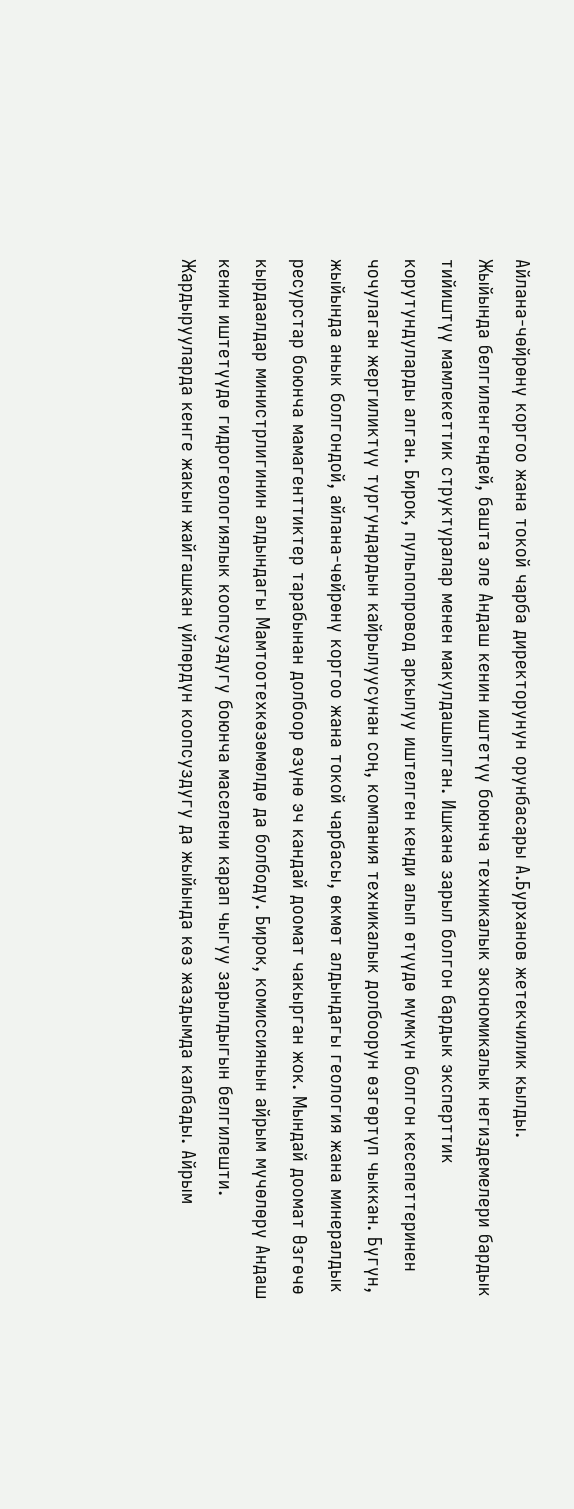Айлана-чөйрөнү коргоо жана токой чарба директорунун орунбасары А.Бурханов жетекчилик кылды.
Жыйында белгиленгендей, башта эле Андаш кенин иштетүү боюнча техникалык экономикалык негиздемелери бардык тийиштүү мамлекеттик структуралар менен макулдашылган. Ишкана зарыл болгон бардык эксперттик корутундуларды алган. Бирок, пульпопровод аркылуу иштелген кенди алып өтүүдө мүмкүн болгон кесепеттеринен чочулаган жергиликтүү тургундардын кайрылуусунан соң, компания техникалык долбоорун өзгөртүп чыккан. Бүгүн, жыйында анык болгондой, айлана-чөйрөнү коргоо жана токой чарбасы, өкмөт алдындагы геология жана минералдык ресурстар боюнча мамагенттиктер тарабынан долбоор өзүнө эч кандай доомат чакырган жок. Мындай доомат Өзгөчө кырдаалдар министрлигинин алдындагы Мамтоотехкөзөмөлдө да болбоду. Бирок, комиссиянын айрым мүчөлөрү Андаш кенин иштетүүдө гидрогеологиялык коопсуздугу боюнча маселени карап чыгуу зарылдыгын белгилешти. Жардырууларда кенге жакын жайгашкан үйлөрдүн коопсуздугу да жыйында көз жаздымда калбады. Айрым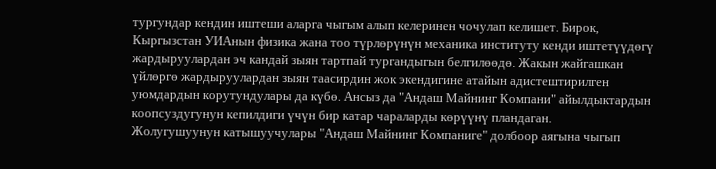тургундар кендин иштеши аларга чыгым алып келеринен чочулап келишет. Бирок, Кыргызстан УИАнын физика жана тоо түрлөрүнүн механика институту кенди иштетүүдөгү жардыруулардан эч кандай зыян тартпай тургандыгын белгилөөдө. Жакын жайгашкан үйлөргө жардыруулардан зыян таасирдин жок экендигине атайын адистештирилген уюмдардын корутундулары да күбө. Ансыз да "Андаш Майнинг Компани" айылдыктардын коопсуздугунун кепилдиги үчүн бир катар чараларды көрүүнү пландаган.
Жолугушуунун катышуучулары "Андаш Майнинг Компаниге" долбоор аягына чыгып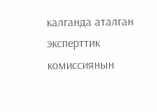калганда аталган эксперттик комиссиянын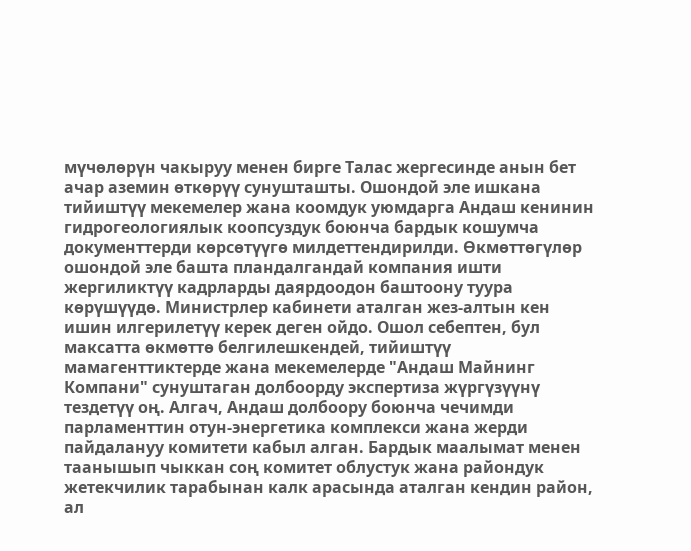мүчөлөрүн чакыруу менен бирге Талас жергесинде анын бет ачар аземин өткөрүү сунушташты. Ошондой эле ишкана тийиштүү мекемелер жана коомдук уюмдарга Андаш кенинин гидрогеологиялык коопсуздук боюнча бардык кошумча документтерди көрсөтүүгө милдеттендирилди. Өкмөттөгүлөр ошондой эле башта пландалгандай компания ишти жергиликтүү кадрларды даярдоодон баштоону туура көрүшүүдө. Министрлер кабинети аталган жез-алтын кен ишин илгерилетүү керек деген ойдо. Ошол себептен, бул максатта өкмөттө белгилешкендей, тийиштүү мамагенттиктерде жана мекемелерде "Андаш Майнинг Компани" сунуштаган долбоорду экспертиза жүргүзүүнү тездетүү оң. Алгач, Андаш долбоору боюнча чечимди парламенттин отун-энергетика комплекси жана жерди пайдалануу комитети кабыл алган. Бардык маалымат менен таанышып чыккан соң комитет облустук жана райондук жетекчилик тарабынан калк арасында аталган кендин район, ал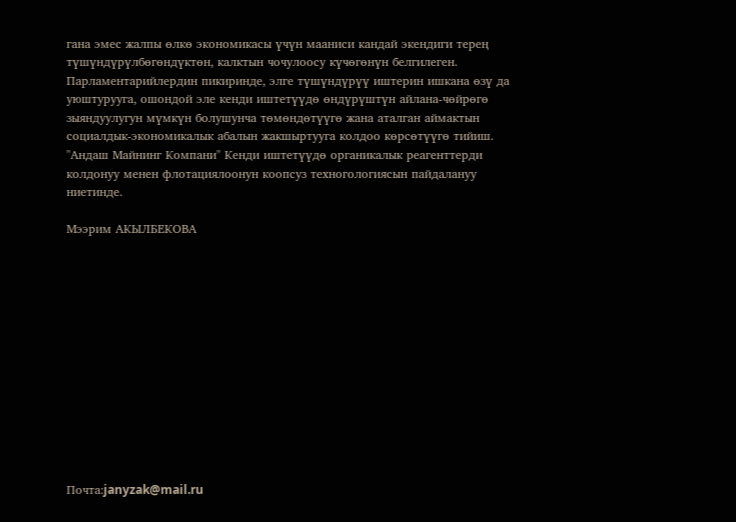гана эмес жалпы өлкө экономикасы үчүн мааниси кандай экендиги терең түшүндүрүлбөгөндүктөн, калктын чочулоосу күчөгөнүн белгилеген. Парламентарийлердин пикиринде, элге түшүндүрүү иштерин ишкана өзү да уюштурууга, ошондой эле кенди иштетүүдө өндүрүштүн айлана-чөйрөгө зыяндуулугун мүмкүн болушунча төмөндөтүүгө жана аталган аймактын социалдык-экономикалык абалын жакшыртууга колдоо көрсөтүүгө тийиш.
"Андаш Майнинг Компани" Кенди иштетүүдө органикалык реагенттерди колдонуу менен флотациялоонун коопсуз техногологиясын пайдалануу ниетинде.

Мээрим АКЫЛБЕКОВА













Почта:janyzak@mail.ru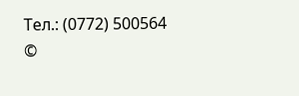Тел.: (0772) 500564
©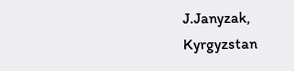J.Janyzak, Kyrgyzstan